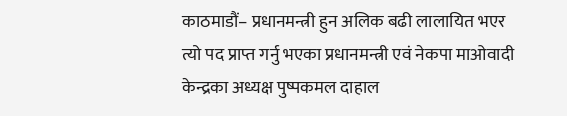काठमाडौं– प्रधानमन्त्री हुन अलिक बढी लालायित भएर त्यो पद प्राप्त गर्नु भएका प्रधानमन्त्री एवं नेकपा माओवादी केन्द्रका अध्यक्ष पुष्पकमल दाहाल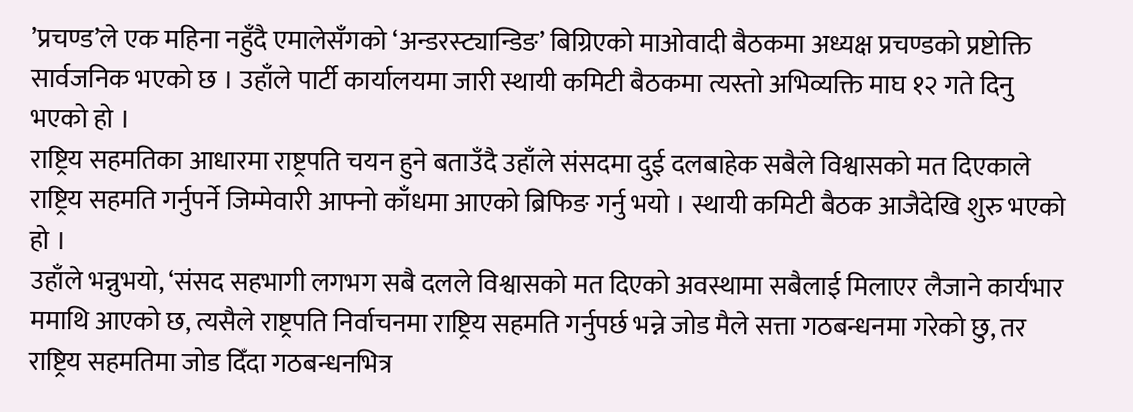’प्रचण्ड’ले एक महिना नहुँदै एमालेसँगको ‘अन्डरस्ट्यान्डिङ’ बिग्रिएको माओवादी बैठकमा अध्यक्ष प्रचण्डको प्रष्टोक्ति सार्वजनिक भएको छ । उहाँले पार्टी कार्यालयमा जारी स्थायी कमिटी बैठकमा त्यस्तो अभिव्यक्ति माघ १२ गते दिनु भएको हो ।
राष्ट्रिय सहमतिका आधारमा राष्ट्रपति चयन हुने बताउँदै उहाँले संसदमा दुई दलबाहेक सबैले विश्वासको मत दिएकाले राष्ट्रिय सहमति गर्नुपर्ने जिम्मेवारी आफ्नो काँधमा आएको ब्रिफिङ गर्नु भयो । स्थायी कमिटी बैठक आजैदेखि शुरु भएको हो ।
उहाँले भन्नुभयो, ‘संसद सहभागी लगभग सबै दलले विश्वासको मत दिएको अवस्थामा सबैलाई मिलाएर लैजाने कार्यभार ममाथि आएको छ, त्यसैले राष्ट्रपति निर्वाचनमा राष्ट्रिय सहमति गर्नुपर्छ भन्ने जोड मैले सत्ता गठबन्धनमा गरेको छु, तर राष्ट्रिय सहमतिमा जोड दिँदा गठबन्धनभित्र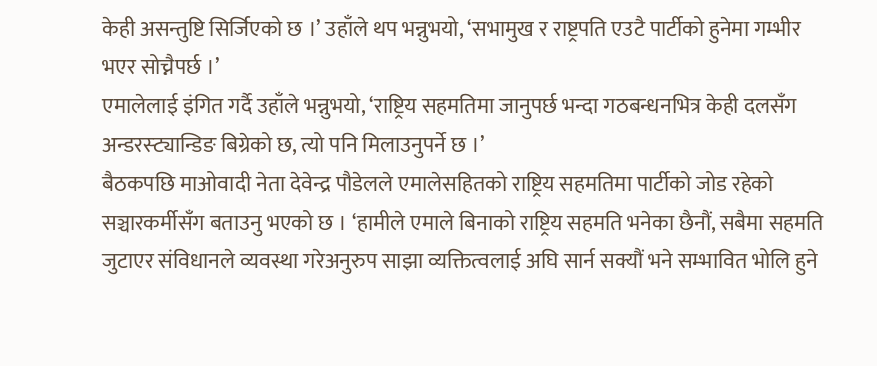केही असन्तुष्टि सिर्जिएको छ ।’ उहाँले थप भन्नुभयो, ‘सभामुख र राष्ट्रपति एउटै पार्टीको हुनेमा गम्भीर भएर सोच्नैपर्छ ।’
एमालेलाई इंगित गर्दै उहाँले भन्नुभयो, ‘राष्ट्रिय सहमतिमा जानुपर्छ भन्दा गठबन्धनभित्र केही दलसँग अन्डरस्ट्यान्डिङ बिग्रेको छ, त्यो पनि मिलाउनुपर्ने छ ।’
बैठकपछि माओवादी नेता देवेन्द्र पौडेलले एमालेसहितको राष्ट्रिय सहमतिमा पार्टीको जोड रहेको सञ्चारकर्मीसँग बताउनु भएको छ । ‘हामीले एमाले बिनाको राष्ट्रिय सहमति भनेका छैनौं, सबैमा सहमति जुटाएर संविधानले व्यवस्था गरेअनुरुप साझा व्यक्तित्वलाई अघि सार्न सक्यौं भने सम्भावित भोलि हुने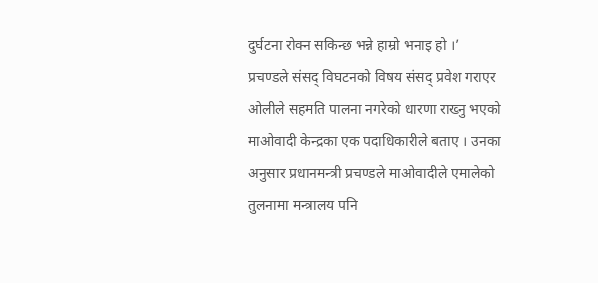दुर्घटना रोक्न सकिन्छ भन्ने हाम्रो भनाइ हो ।’
प्रचण्डले संसद् विघटनको विषय संसद् प्रवेश गराएर ओलीले सहमति पालना नगरेको धारणा राख्नु भएको माओवादी केन्द्रका एक पदाधिकारीले बताए । उनका अनुसार प्रधानमन्त्री प्रचण्डले माओवादीले एमालेको तुलनामा मन्त्रालय पनि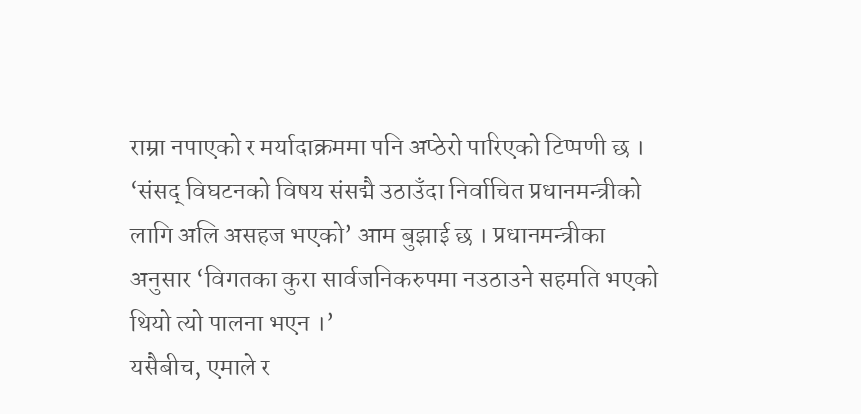राम्रा नपाएको र मर्यादाक्रममा पनि अप्ठेरो पारिएको टिप्पणी छ ।
‘संसद् विघटनको विषय संसद्मै उठाउँदा निर्वाचित प्रधानमन्त्रीको लागि अलि असहज भएको’ आम बुझाई छ । प्रधानमन्त्रीका अनुसार ‘विगतका कुरा सार्वजनिकरुपमा नउठाउने सहमति भएको थियो त्यो पालना भएन ।’
यसैबीच, एमाले र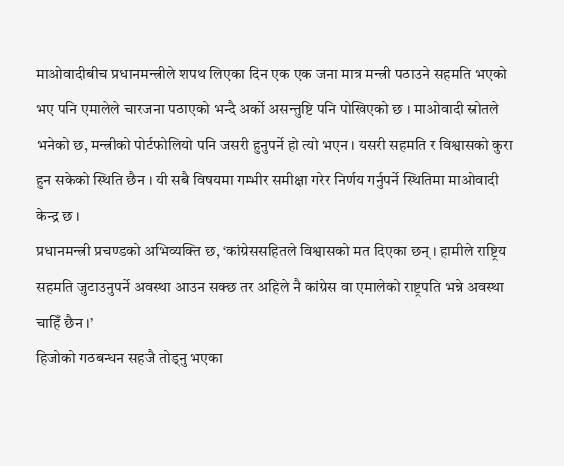माओवादीबीच प्रधानमन्त्रीले शपथ लिएका दिन एक एक जना मात्र मन्त्री पठाउने सहमति भएको भए पनि एमालेले चारजना पठाएको भन्दै अर्को असन्तुष्टि पनि पोखिएको छ । माओवादी स्रोतले भनेको छ, मन्त्रीको पोर्टफोलियो पनि जसरी हुनुपर्ने हो त्यो भएन । यसरी सहमति र विश्वासको कुरा हुन सकेको स्थिति छैन । यी सबै विषयमा गम्भीर समीक्षा गरेर निर्णय गर्नुपर्ने स्थितिमा माओवादी केन्द्र छ ।
प्रधानमन्त्री प्रचण्डको अभिव्यक्ति छ, ‘कांग्रेससहितले विश्वासको मत दिएका छन् । हामीले राष्ट्रिय सहमति जुटाउनुपर्ने अवस्था आउन सक्छ तर अहिले नै कांग्रेस वा एमालेको राष्ट्रपति भन्ने अवस्था चाहिँ छैन ।’
हिजोको गठबन्धन सहजै तोड्नु भएका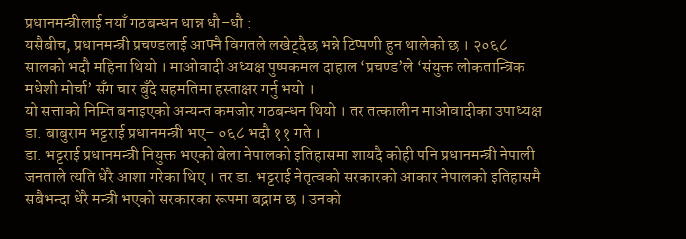प्रधानमन्त्रीलाई नयाँ गठबन्धन धान्न धौ–धौ :
यसैबीच, प्रधानमन्त्री प्रचण्डलाई आफ्नै विगतले लखेट्दैछ भन्ने टिप्पणी हुन थालेको छ । २०६८ सालको भदौ महिना थियो । माओवादी अध्यक्ष पुष्पकमल दाहाल ‘प्रचण्ड’ले ‘संयुक्त लोकतान्त्रिक मधेशी मोर्चा’ सँग चार बुँदे सहमतिमा हस्ताक्षर गर्नु भयो ।
यो सत्ताको निम्ति बनाइएको अन्यन्त कमजोर गठबन्धन थियो । तर तत्कालीन माओवादीका उपाध्यक्ष डा. बाबुराम भट्टराई प्रधानमन्त्री भए– ०६८ भदौ ११ गते ।
डा. भट्टराई प्रधानमन्त्री नियुक्त भएको बेला नेपालको इतिहासमा शायदै कोही पनि प्रधानमन्त्री नेपाली जनताले त्यति धेरै आशा गरेका थिए । तर डा. भट्टराई नेतृत्वको सरकारको आकार नेपालको इतिहासमै सबैभन्दा धेरै मन्त्री भएको सरकारका रूपमा बद्नाम छ । उनको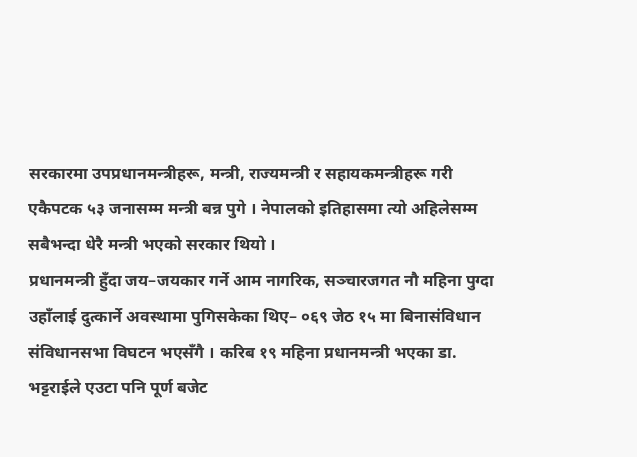सरकारमा उपप्रधानमन्त्रीहरू, मन्त्री, राज्यमन्त्री र सहायकमन्त्रीहरू गरी एकैपटक ५३ जनासम्म मन्त्री बन्न पुगे । नेपालको इतिहासमा त्यो अहिलेसम्म सबैभन्दा धेरै मन्त्री भएको सरकार थियो ।
प्रधानमन्त्री हुँदा जय–जयकार गर्ने आम नागरिक, सञ्चारजगत नौ महिना पुग्दा उहाँलाई दुत्कार्ने अवस्थामा पुगिसकेका थिए– ०६९ जेठ १५ मा बिनासंविधान संविधानसभा विघटन भएसँगै । करिब १९ महिना प्रधानमन्त्री भएका डा. भट्टराईले एउटा पनि पूर्ण बजेट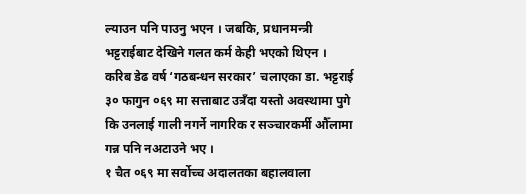ल्याउन पनि पाउनु भएन । जबकि, प्रधानमन्त्री भट्टराईबाट देखिने गलत कर्म केही भएको थिएन ।
करिब डेढ वर्ष ‘गठबन्धन सरकार’ चलाएका डा. भट्टराई ३० फागुन ०६९ मा सत्ताबाट उत्रँदा यस्तो अवस्थामा पुगे कि उनलाई गाली नगर्ने नागरिक र सञ्चारकर्मी औँलामा गन्न पनि नअटाउने भए ।
१ चैत ०६९ मा सर्वोच्च अदालतका बहालवाला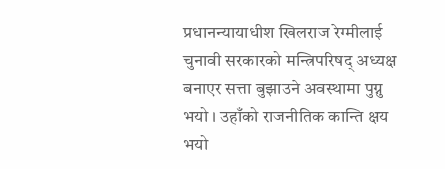प्रधानन्यायाधीश खिलराज रेग्मीलाई चुनावी सरकारको मन्त्रिपरिषद् अध्यक्ष बनाएर सत्ता बुझाउने अवस्थामा पुग्नु भयो । उहाँको राजनीतिक कान्ति क्षय भयो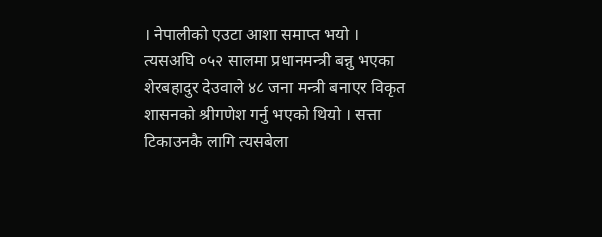। नेपालीको एउटा आशा समाप्त भयो ।
त्यसअघि ०५२ सालमा प्रधानमन्त्री बन्नु भएका शेरबहादुर देउवाले ४८ जना मन्त्री बनाएर विकृत शासनको श्रीगणेश गर्नु भएको थियो । सत्ता टिकाउनकै लागि त्यसबेला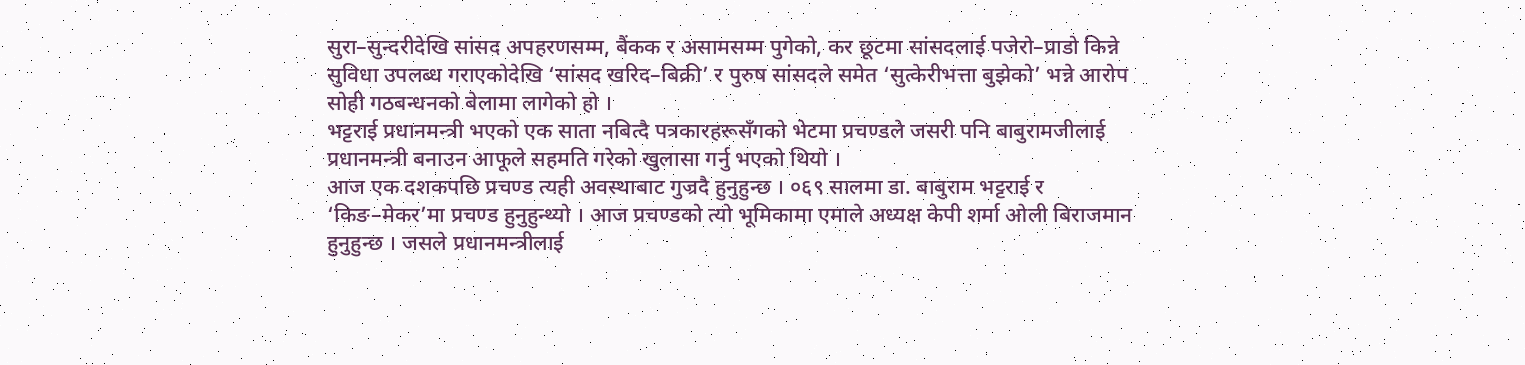सुरा–सुन्दरीदेखि सांसद अपहरणसम्म, बैंकक र असामसम्म पुगेको, कर छूटमा सांसदलाई पजेरो–प्राडो किन्ने सुविधा उपलब्ध गराएकोदेखि ‘सांसद खरिद–बिक्री’ र पुरुष सांसदले समेत ‘सुत्केरीभत्ता बुझेको’ भन्ने आरोप सोही गठबन्धनको बेलामा लागेको हो ।
भट्टराई प्रधानमन्त्री भएको एक साता नबित्दै पत्रकारहरूसँगको भेटमा प्रचण्डले जसरी पनि बाबुरामजीलाई प्रधानमन्त्री बनाउन आफूले सहमति गरेको खुलासा गर्नु भएको थियो ।
आज एक दशकपछि प्रचण्ड त्यही अवस्थाबाट गुज्रदै हुनुहुन्छ । ०६९ सालमा डा. बाबुराम भट्टराई र ‘किङ–मेकर’मा प्रचण्ड हुनुहुन्थ्यो । आज प्रचण्डको त्यो भूमिकामा एमाले अध्यक्ष केपी शर्मा ओली बिराजमान हुनुहुन्छ । जसले प्रधानमन्त्रीलाई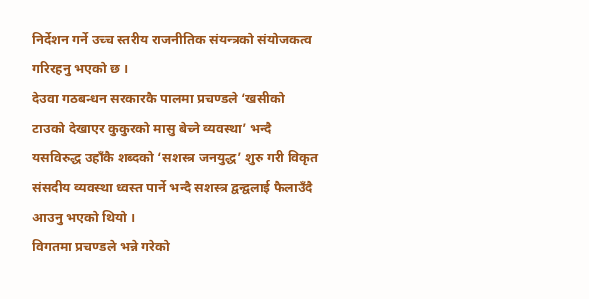निर्देशन गर्ने उच्च स्तरीय राजनीतिक संयन्त्रको संयोजकत्व गरिरहनु भएको छ ।
देउवा गठबन्धन सरकारकै पालमा प्रचण्डले ‘खसीको टाउको देखाएर कुकुरको मासु बेच्ने व्यवस्था’ भन्दै यसविरुद्ध उहाँकै शब्दको ‘सशस्त्र जनयुद्ध’ शुरु गरी विकृत संसदीय व्यवस्था ध्वस्त पार्ने भन्दै सशस्त्र द्वन्द्वलाई फैलाउँदै आउनु भएको थियो ।
विगतमा प्रचण्डले भन्ने गरेको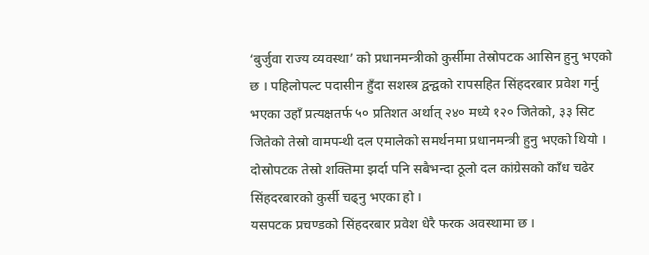‘बुर्जुवा राज्य व्यवस्था’ को प्रधानमन्त्रीको कुर्सीमा तेस्रोपटक आसिन हुनु भएको छ । पहिलोपल्ट पदासीन हुँदा सशस्त्र द्वन्द्वको रापसहित सिंहदरबार प्रवेश गर्नु भएका उहाँ प्रत्यक्षतर्फ ५० प्रतिशत अर्थात् २४० मध्ये १२० जितेको, ३३ सिट जितेको तेस्रो वामपन्थी दल एमालेको समर्थनमा प्रधानमन्त्री हुनु भएको थियो ।
दोस्रोपटक तेस्रो शक्तिमा झर्दा पनि सबैभन्दा ठूलो दल कांग्रेसको काँध चढेर सिंहदरबारको कुर्सी चढ्नु भएका हो ।
यसपटक प्रचण्डको सिंहदरबार प्रवेश धेरै फरक अवस्थामा छ ।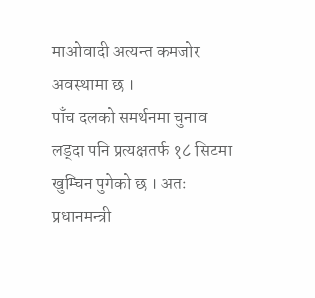माओवादी अत्यन्त कमजोर अवस्थामा छ ।
पाँच दलको समर्थनमा चुनाव लड्दा पनि प्रत्यक्षतर्फ १८ सिटमा खुम्चिन पुगेको छ । अतः प्रधानमन्त्री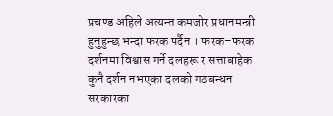प्रचण्ड अहिले अत्यन्त कमजोर प्रधानमन्त्री हुनुहुन्छ भन्दा फरक पर्दैन । फरक–फरक दर्शनमा विश्वास गर्ने दलहरू र सत्ताबाहेक कुनै दर्शन नभएका दलको गठबन्धन सरकारका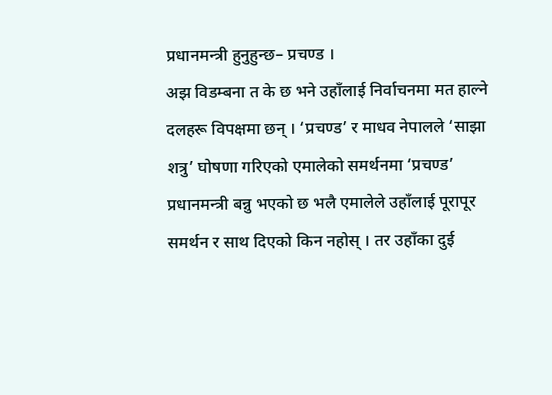प्रधानमन्त्री हुनुहुन्छ– प्रचण्ड ।
अझ विडम्बना त के छ भने उहाँलाई निर्वाचनमा मत हाल्ने दलहरू विपक्षमा छन् । ‘प्रचण्ड’ र माधव नेपालले ‘साझा शत्रु’ घोषणा गरिएको एमालेको समर्थनमा ‘प्रचण्ड’ प्रधानमन्त्री बन्नु भएको छ भलै एमालेले उहाँलाई पूरापूर समर्थन र साथ दिएको किन नहोस् । तर उहाँका दुई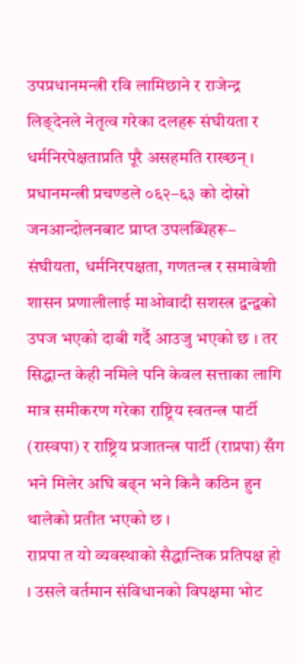उपप्रधानमन्त्री रवि लामिछाने र राजेन्द्र लिङ्देनले नेतृत्व गरेका दलहरू संघीयता र धर्मनिरपेक्षताप्रति पूरै असहमति राख्छन् ।
प्रधानमन्त्री प्रचण्डले ०६२–६३ को दोस्रो जनआन्दोलनबाट प्राप्त उपलब्धिहरू– संघीयता, धर्मनिरपक्षता, गणतन्त्र र समावेशी शासन प्रणालीलाई माओवादी सशस्त्र द्वन्द्वको उपज भएको दाबी गर्दै आउजु भएको छ । तर सिद्धान्त केही नमिले पनि केवल सत्ताका लागि मात्र समीकरण गरेका राष्ट्रिय स्वतन्त्र पार्टी (रास्वपा) र राष्ट्रिय प्रजातन्त्र पार्टी (राप्रपा) सँग भने मिलेर अघि बढ्न भने किनै कठिन हुन थालेको प्रतीत भएको छ ।
राप्रपा त यो व्यवस्थाको सैद्धान्तिक प्रतिपक्ष हो । उसले वर्तमान संविधानको विपक्षमा भोट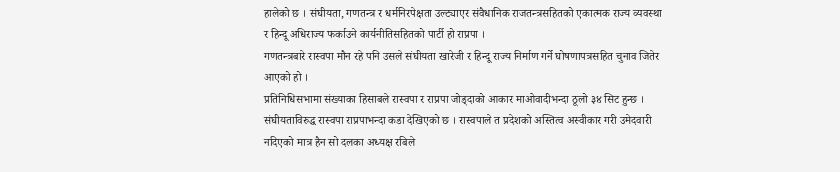हालेको छ । संघीयता, गणतन्त्र र धर्मनिरपेक्षता उल्ट्याएर संवैधानिक राजतन्त्रसहितको एकात्मक राज्य व्यवस्था र हिन्दू अधिराज्य फर्काउने कार्यनीतिसहितको पार्टी हो राप्रपा ।
गणतन्त्रबारे रास्वपा मौन रहे पनि उसले संघीयता खारेजी र हिन्दू राज्य निर्माण गर्ने घोषणापत्रसहित चुनाव जितेर आएको हो ।
प्रतिनिधिसभामा संख्याका हिसाबले रास्वपा र राप्रपा जोड्दाको आकार माओवादीभन्दा ठूलो ३४ सिट हुन्छ ।
संघीयताविरुद्ध रास्वपा राप्रपाभन्दा कडा देखिएको छ । रास्वपाले त प्रदेशको अस्तित्व अस्वीकार गरी उमेदवारी नदिएको मात्र हैन सो दलका अध्यक्ष रबिले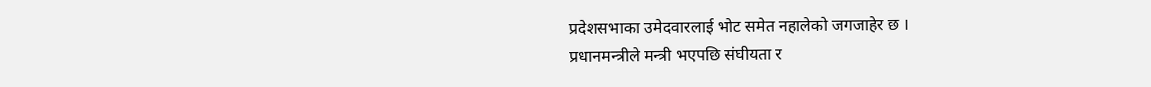प्रदेशसभाका उमेदवारलाई भोट समेत नहालेको जगजाहेर छ ।
प्रधानमन्त्रीले मन्त्री भएपछि संघीयता र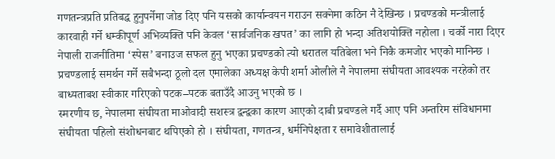गणतन्त्रप्रति प्रतिबद्ध हुनुपर्नेमा जोड दिए पनि यसको कार्यान्वयन गराउन सक्नेमा कठिन नै देखिन्छ । प्रचण्डको मन्त्रीलाई कारवाही गर्ने धम्कीपूर्ण अभिव्यक्ति पनि केवल ‘सार्वजनिक खपत’ का लागि हो भन्दा अतिशयोक्ति नहोला । चर्को नारा दिएर नेपाली राजनीतिमा ‘स्पेस’ बनाउज सफल हुनु भएका प्रचण्डको त्यो धरातल यतिबेला भने निकै कमजोर भएको मानिन्छ ।
प्रचण्डलाई समर्थन गर्ने सबैभन्दा ठूलो दल एमालेका अध्यक्ष केपी शर्मा ओलीले नै नेपालमा संघीयता आवश्यक नरहेको तर बाध्यताबश स्वीकार गरिएको पटक–पटक बताउँदै आउनु भएको छ ।
स्मरणीय छ, नेपालमा संघीयता माओवादी सशस्त्र द्वन्द्वका कारण आएको दाबी प्रचण्डले गर्दै आए पनि अन्तरिम संविधानमा संघीयता पहिलो संशोधनबाट थपिएको हो । संघीयता, गणतन्त्र, धर्मनिपेक्षता र समावेशीतालाई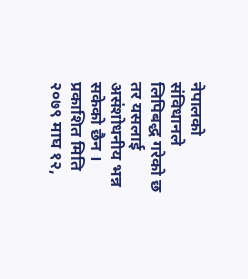नेपालको संविधानले लिपिबद्ध गरेको छ तर यसलाई असंशोधनीय भन्न सकेको छैन ।
प्रकाशित मिति २०७९ माघ १२,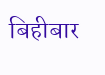बिहीबार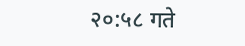२०:५८ गते